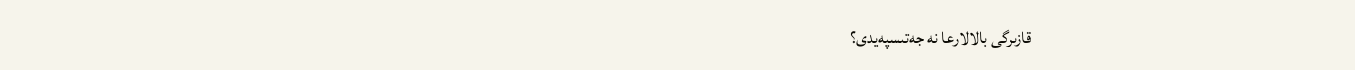قازىرگى بالالارعا نە جەتىسپەيدى؟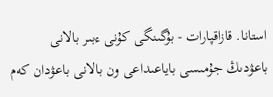استانا. قازاقپارات - بۇگىنگى كۇنى ءبىر بالانى باعۋدىڭ جۇمىسى باياعىداعى ون بالانى باعۋدان كەم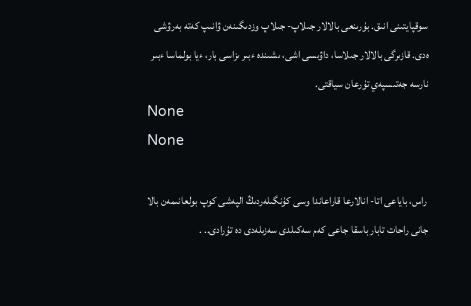سوقپايتىنى انىق. بۇرىنعى بالالار جىلاپ- جىلاپ وزدىگىنەن ۋانىپ كەتە بەرۋشى ەدى. قازىرگى بالالار جىلاسا، داۋىسى اشى، ىشىندە ءبىر ىزاسى بار، ءيا بولماسا ءبىر نارسە جەتىسپەي تۇرعان سياقتى.
None
None

 راس، باياعى اتا- انالارعا قاراعاندا وسى كۇنگىلەردىڭ الپەشى كوپ بولعانىمەن بالا جانى راحات تابار باسقا جاعى كەم سەكىلدى سەزىلەدى دە تۇرادى.. .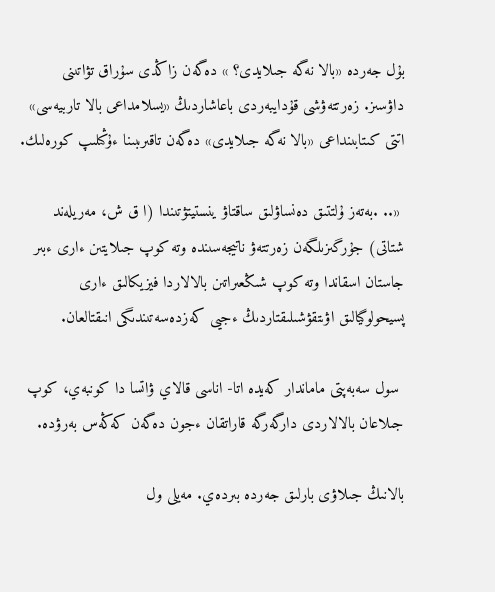بۇل جەردە «بالا نەگە جىلايدى؟ » دەگەن زاڭدى سۇراق تۋاتىنى داۋسىز. زەرتتەۋشى قۇدايبەردى باعاشاردىڭ «يسلامداعى بالا تاربيەسى» اتتى كىتابىنداعى «بالا نەگە جىلايدى» دەگەن تاقىرىبىنا ءۇڭىلىپ كورەلىك.

 «.. .بەتەز ۇلتتىق دەنساۋلىق ساقتاۋ ينستيتۋتىندا (ا ق ش، مەريلەند شتاتى) جۇرگىزىلگەن زەرتتەۋ ناتيجەسىندە وتە كوپ جىلايتىن ءارى ءبىر جاستان اسقاندا وتە كوپ شىڭعىراتىن بالالاردا فيزيكالىق ءارى پسيحولوگيالىق اۋىتقۋشىلىقتاردىڭ ءجيى كەزدەسەتىندىگى انىقتالعان.

 سول سەبەپتى ماماندار كەيدە اتا- اناسى قالاي ۋاتسا دا كونبەي، كوپ جىلاعان بالالاردى دارگەرگە قاراتقان ءجون دەگەن كەڭەس بەرۋدە.

بالانىڭ جىلاۋى بارلىق جەردە بىردەي. مەيلى ول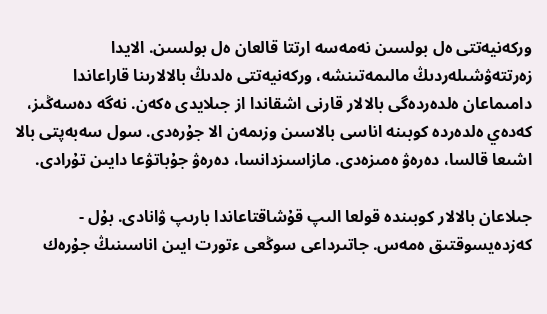وركەنيەتتى ەل بولسىن نەمەسە ارتتا قالعان ەل بولسىن. الايدا زەرتتەۋشىلەردىڭ مالىمەتىنشە، وركەنيەتتى ەلدىڭ بالالارىنا قاراعاندا دامىماعان ەلدەردەگى بالالار قارنى اشقاندا از جىلايدى ەكەن. نەگە دەسەڭىز، كەدەي ەلدەردە كوبىنە اناسى بالاسىن وزىمەن الا جۇرەدى. سول سەبەپتى بالا اشىعا قالسا، دەرەۋ ەمىزەدى. مازاسىزدانسا، دەرەۋ جۇباتۋعا دايىن تۇرادى.

جىلاعان بالالار كوبىندە قولعا الىپ قۇشاقتاعاندا بارىپ ۋانادى. بۇل - كەزدەيسوقتىق ەمەس. جاتىرداعى سوڭعى ءتورت ايىن اناسىنىڭ جۇرەك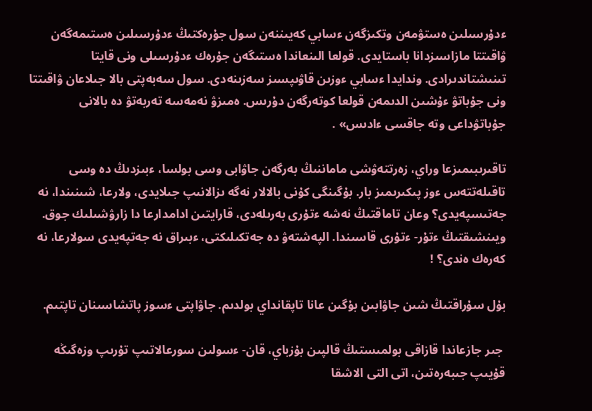ءدۇرسىلىن ەستۋمەن وتكىزگەن ءسابي كەيىننەن سول جۇرەكتىڭ ءدۇرسىلىن ەستىمەگەن ۋاقىتتا مازاسىزدانا باستايدى. قولعا الىنعاندا ەستىگەن جۇرەك ءدۇرسىلى ونى قايتا تىنىشتاندىرادى. وندايدا ءسابي ءوزىن قاۋىپسىز سەزىنەدى. سول سەبەپتى بالا جىلاعان ۋاقىتتا ونى جۇباتۋ ءۇشىن الدىمەن قولعا كوتەرگەن دۇرىس. ەمىزۋ نەمەسە تەربەتۋ دە بالانى جۇباتۋداعى وتە جاقسى ءادىس» .

تاقىرىبىمىزعا وراي، زەرتتەۋشى ماماننىڭ بەرگەن جاۋابى وسى بولسا، ءبىزدىڭ دە وسى تاقىلەتتەس ءوز پىكىرىمىز بار. بۇگىنگى كۇنى بالالار نەگە ىزالانىپ جىلايدى، ولارعا، شىنىندا، نە جەتىسپەيدى؟ وعان تاماقتىڭ نەشە ءتۇرى بەرىلەدى، قارايتىن ادامدارعا دا زارۋشىلىك جوق. ويىنشىقتىڭ ءتۇر- ءتۇرى قاسىندا. الپەشتەۋ دە جەتكىلىكتى، ءبىراق نە جەتپەيدى سولارعا، نە كەرەك ەندى؟ !

بۇل سۇراقتىڭ شىن جاۋابىن بۇگىن عانا تاپقانداي بولدىم. جاۋاپتى ءسوز پاتشاسىنان تاپتىم.

 جىر جازعاندا قازاقى بولمىستىڭ قالپىن بۇزباي، قان- ءسولىن سورعالاتىپ تۇرىپ وزەگىڭە قۇيىپ جىبەرەتىن، اتى التى الاشقا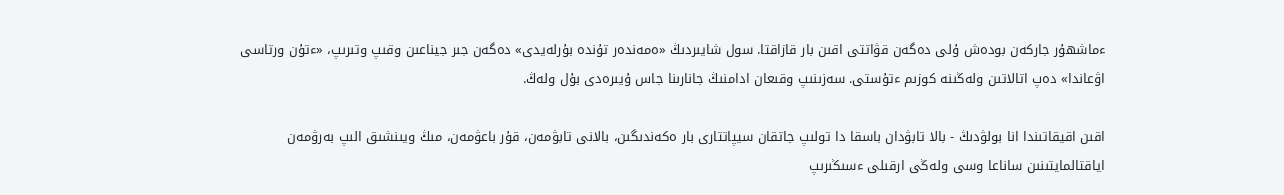ءماشھۇر جاركەن بودەش ۇلى دەگەن قۋاتتى اقىن بار قازاقتا. سول شايىردىڭ «ەمەندەر تۇندە بۇرلەيدى» دەگەن جىر جيناعىن وقىپ وتىرىپ، «ءتۇن ورتاسى اۋعاندا» دەپ اتالاتىن ولەڭىنە كوزىم ءتۇستى. سەزىنىپ وقىعان ادامنىڭ جانارىنا جاس ۇيىرەدى بۇل ولەڭ.

اقىن اقيقاتىندا انا بولۋدىڭ - بالا تابۋدان باسقا دا تولىپ جاتقان سيپاتتارى بار ەكەندىگىن، بالانى تابۋمەن، قۇر باعۋمەن، مىڭ ويىنشىق الىپ بەرۋمەن اياقتالمايتىنىن ساناعا وسى ولەڭى ارقىلى ءسىڭىرىپ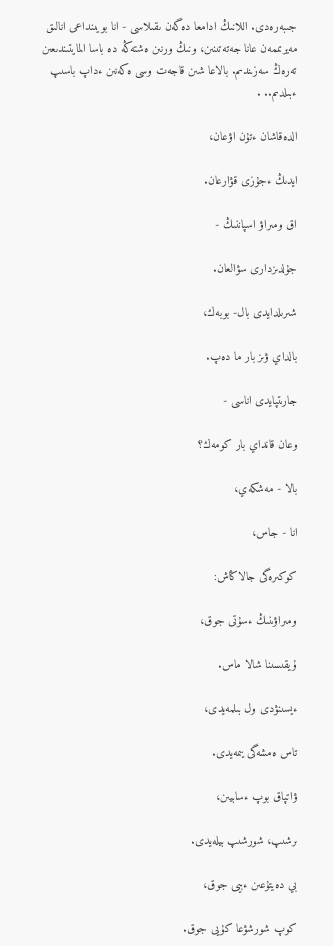جىبەرەدى. اللانىڭ ادامعا دەگەن ىقىلاسى - انا بويىنداعى انالىق مەيرىممەن عانا جەتەتىنىن، ونىڭ ورنىن ەشتەڭە دە باسا المايتىندىعىن تەرەڭ سەزىندىم. بالاعا شىن قاجەت وسى ەكەنىن ءداپ باسىپ ءبىلدىم.. .

الدەقاشان ءتۇن اۋعان،

ايدىڭ ءجۇزى قۋارعان.

اق ومىراۋ اسپاننىڭ -

جۇلدىزدارى سۋالعان.

شىرىلدايدى بال- بوبەك،

بالداي ۋىز بار ما دەپ.

جارىتپايدى اناسى -

وعان قانداي بار كومەك؟

بالا - مەشكەي،

انا - جاس،

كوكىرەگى جالاڭاش:

ومىراۋىنىڭ ءسۇتى جوق،

ۇيقىسىنا شالا ماس.

ءيسىنۋدى ول بىلمەيدى،

تاس ەمشەگى يىمەيدى.

ۋاتپاق بوپ ءسابيىن،

ىرشىپ، شورشىپ بيلەيدى.

بي دەيتۇعىن ءبيى جوق،

كوپ شورشۋعا كۇيى جوق.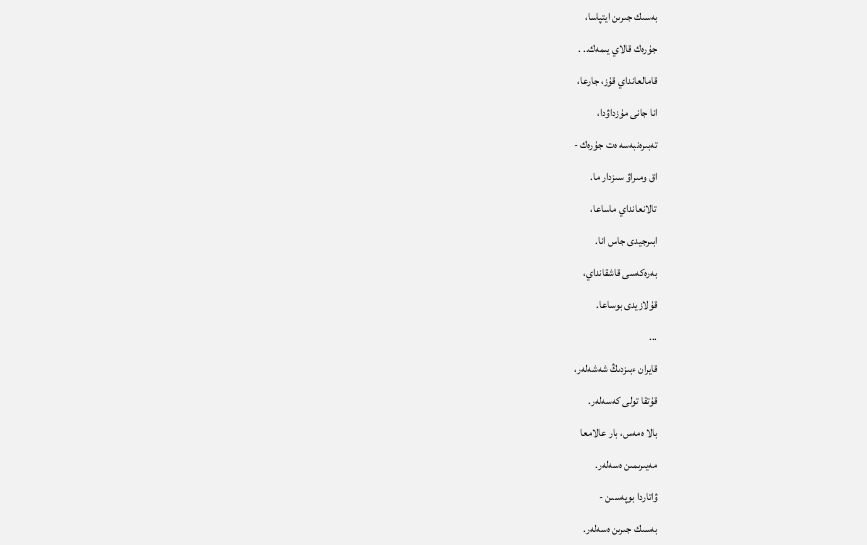بەسىك جىرىن ايتپاسا،

جۇرەك قالاي يىمەك.. .

قامالعانداي قۇز، جارعا،

انا جانى مۇزداۋدا،

تەبىرەنبەسە ەت جۇرەك -

اق ومىراۋ سىزدار ما.

تالانعانداي ماساعا،

ابىرجيدى جاس انا.

بەرەكەسى قاشقانداي،

قۇلازيدى بوساعا.

...

قايران ءبىزدىڭ شەشەلەر،

قۇتقا تولى كەسەلەر.

بالا ەمەس، بار عالامعا

مەيىرىمىن ەسەلەر.

ۋاتاردا بوپەسىن -

بەسىك جىرىن ەسەلەر.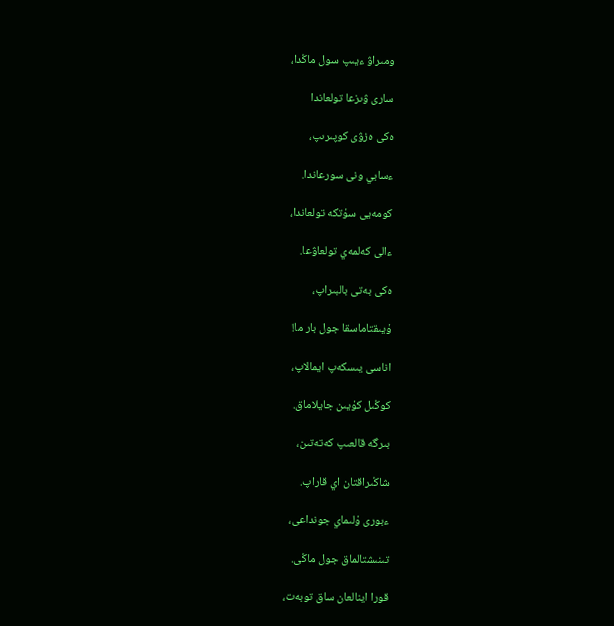ومىراۋ ءيىپ سول ماڭدا،

سارى ۋىزعا تولعاندا

ەكى ەزۋى كوپىرىپ،

ءسابي ونى سورعاندا.

كومەيى سۇتكە تولعاندا،

ءالى كەلمەي تولعاۋعا.

ەكى بەتى بالبىراپ،

ۇيىقتاماسقا جول بار ما!

اناسى يىسكەپ ايمالاپ،

كوڭىل كۇيىن جايلاماق.

بىرگە قالعىپ كەتەتىن،

شاڭىراقتان اي قاراپ.

ءبورى ۇلىماي جونداعى،

تىنىشتالماق جول ماڭى.

قورا اينالعان ساق توبەت،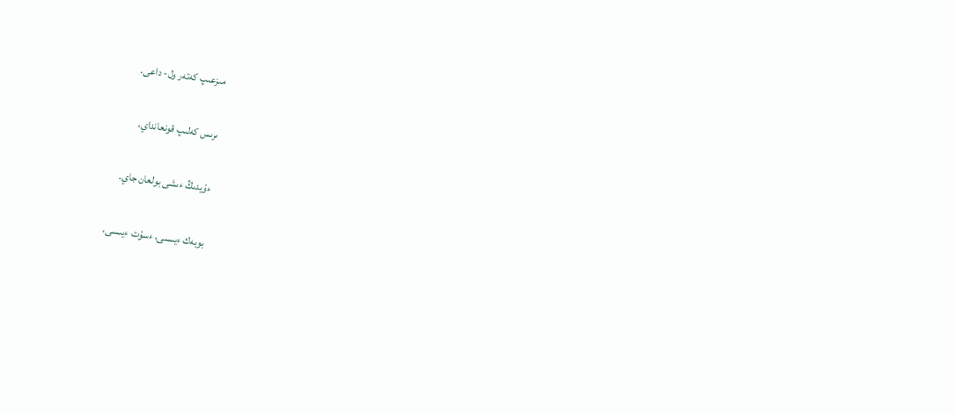مىزعىپ كەتەر ول- داعى.

ىرىس كەلىپ قونعانداي،

ءۇيدىڭ ءىشى بولعان جاي.

بوبەك ءيىسى، ءسۇت ءيىسى،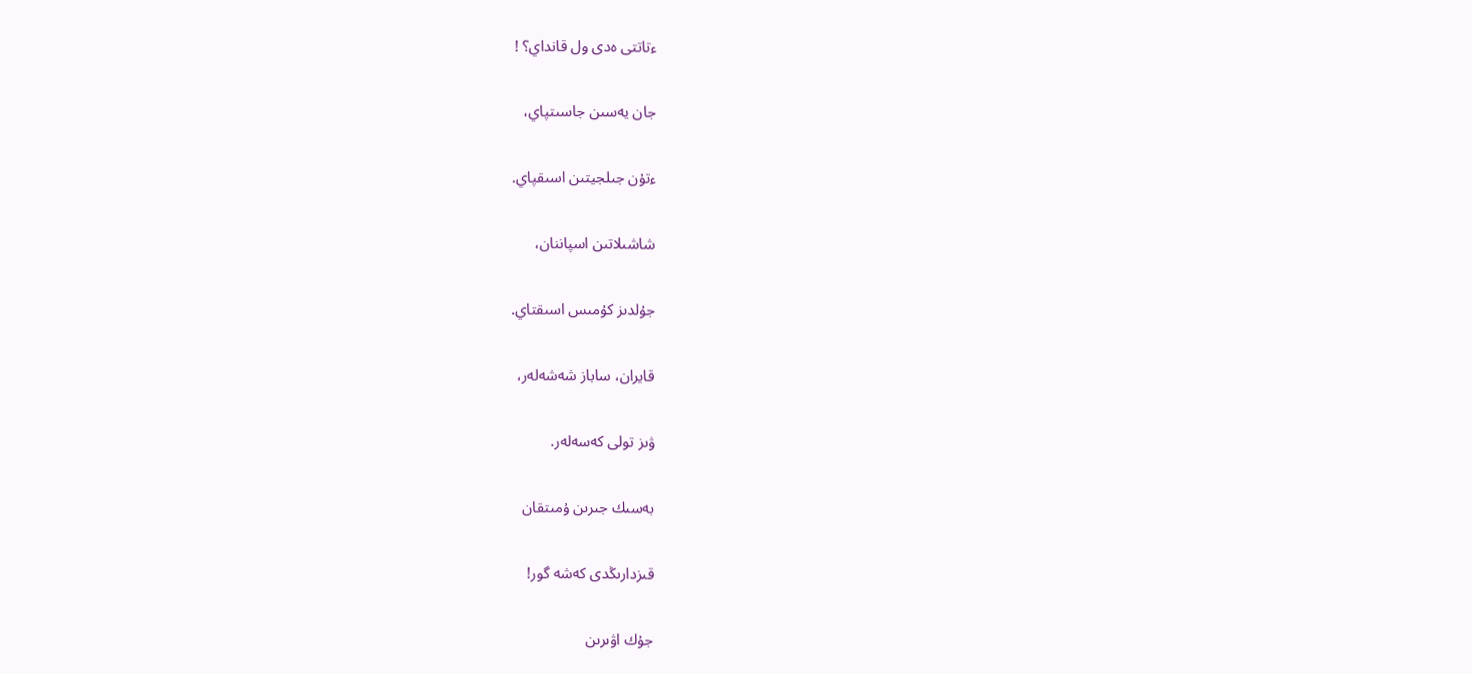ءتاتتى ەدى ول قانداي؟ !

جان يەسىن جاسىتپاي،

ءتۇن جىلجيتىن اسىقپاي.

شاشىلاتىن اسپاننان،

جۇلدىز كۇمىس اسىقتاي.

قايران، ساباز شەشەلەر،

ۋىز تولى كەسەلەر.

بەسىك جىرىن ۇمىتقان

قىزدارىڭدى كەشە گور!

جۇك اۋىرىن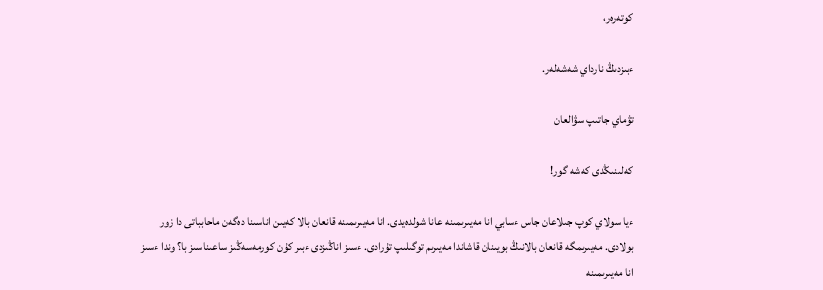كوتەرەر،

ءبىزدىڭ نارداي شەشەلەر.

تۋماي جاتىپ سۋالعان

كەلىنىڭدى كەشە گور!

ءيا سولاي كوپ جىلاعان جاس ءسابي انا مەيىرىمىنە عانا شولدەيدى. انا مەيىرىمىنە قانعان بالا كەيىن اناسىنا دەگەن ماحابباتى دا زور بولادى. مەيىرىمگە قانعان بالانىڭ بويىنان قاشاندا مەيىرىم توگىلىپ تۇرادى. ءسىز اناڭىزدى ءبىر كۇن كورمەسەڭىز ساعىناسىز با؟ وندا ءسىز انا مەيىرىمىنە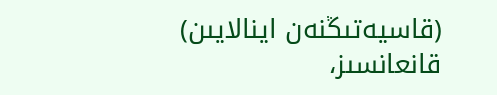(قاسيەتىڭنەن اينالايىن) قانعانسىز،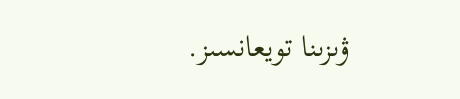ۋىزىنا تويعانسىز.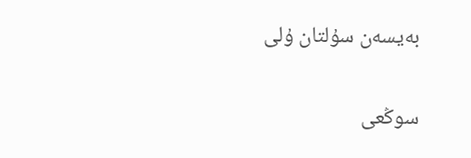بەيسەن سۇلتان ۇلى

سوڭعى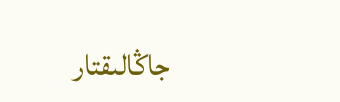جاڭالىقتار